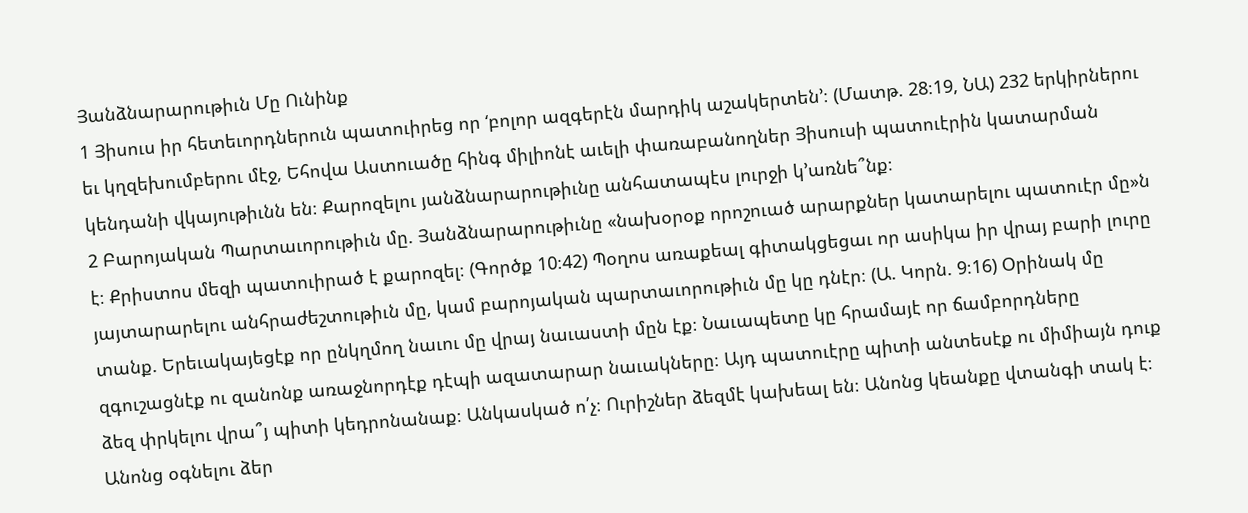Յանձնարարութիւն Մը Ունինք
1 Յիսուս իր հետեւորդներուն պատուիրեց որ ‘բոլոր ազգերէն մարդիկ աշակերտեն’։ (Մատթ. 28։19, ՆԱ) 232 երկիրներու եւ կղզեխումբերու մէջ, Եհովա Աստուածը հինգ միլիոնէ աւելի փառաբանողներ Յիսուսի պատուէրին կատարման կենդանի վկայութիւնն են։ Քարոզելու յանձնարարութիւնը անհատապէս լուրջի կ’առնե՞նք։
2 Բարոյական Պարտաւորութիւն մը. Յանձնարարութիւնը «նախօրօք որոշուած արարքներ կատարելու պատուէր մը»ն է։ Քրիստոս մեզի պատուիրած է քարոզել։ (Գործք 10։42) Պօղոս առաքեալ գիտակցեցաւ որ ասիկա իր վրայ բարի լուրը յայտարարելու անհրաժեշտութիւն մը, կամ բարոյական պարտաւորութիւն մը կը դնէր։ (Ա. Կորն. 9։16) Օրինակ մը տանք. Երեւակայեցէք որ ընկղմող նաւու մը վրայ նաւաստի մըն էք։ Նաւապետը կը հրամայէ որ ճամբորդները զգուշացնէք ու զանոնք առաջնորդէք դէպի ազատարար նաւակները։ Այդ պատուէրը պիտի անտեսէք ու միմիայն դուք ձեզ փրկելու վրա՞յ պիտի կեդրոնանաք։ Անկասկած ո՛չ։ Ուրիշներ ձեզմէ կախեալ են։ Անոնց կեանքը վտանգի տակ է։ Անոնց օգնելու ձեր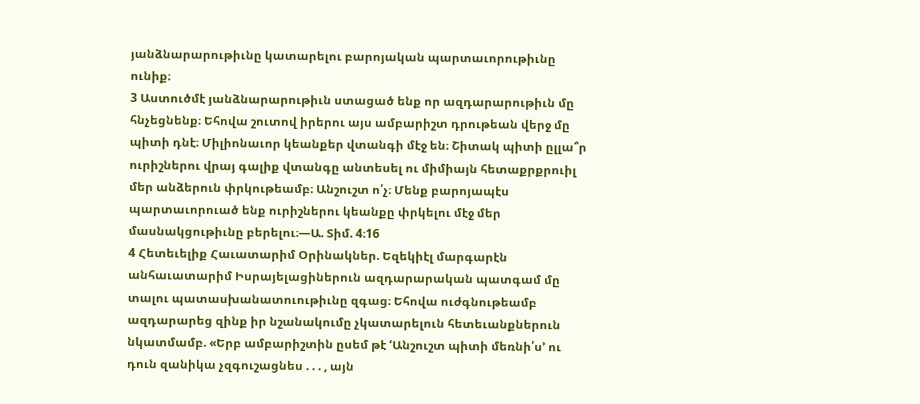յանձնարարութիւնը կատարելու բարոյական պարտաւորութիւնը ունիք։
3 Աստուծմէ յանձնարարութիւն ստացած ենք որ ազդարարութիւն մը հնչեցնենք։ Եհովա շուտով իրերու այս ամբարիշտ դրութեան վերջ մը պիտի դնէ։ Միլիոնաւոր կեանքեր վտանգի մէջ են։ Շիտակ պիտի ըլլա՞ր ուրիշներու վրայ գալիք վտանգը անտեսել ու միմիայն հետաքրքրուիլ մեր անձերուն փրկութեամբ։ Անշուշտ ո՛չ։ Մենք բարոյապէս պարտաւորուած ենք ուրիշներու կեանքը փրկելու մէջ մեր մասնակցութիւնը բերելու։—Ա. Տիմ. 4։16
4 Հետեւելիք Հաւատարիմ Օրինակներ. Եզեկիէլ մարգարէն անհաւատարիմ Իսրայելացիներուն ազդարարական պատգամ մը տալու պատասխանատուութիւնը զգաց։ Եհովա ուժգնութեամբ ազդարարեց զինք իր նշանակումը չկատարելուն հետեւանքներուն նկատմամբ. «Երբ ամբարիշտին ըսեմ թէ ‘Անշուշտ պիտի մեռնի՛ս’ ու դուն զանիկա չզգուշացնես . . . , այն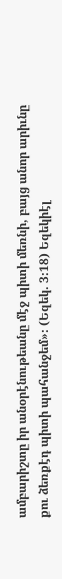ամբարիշտը իր անօրէնութեանը մէջ պիտի մեռնի, բայց անոր արիւնը քու ձեռքէդ պիտի պահանջեմ»։ (Եզեկ. 3։18) Եզեկիէլ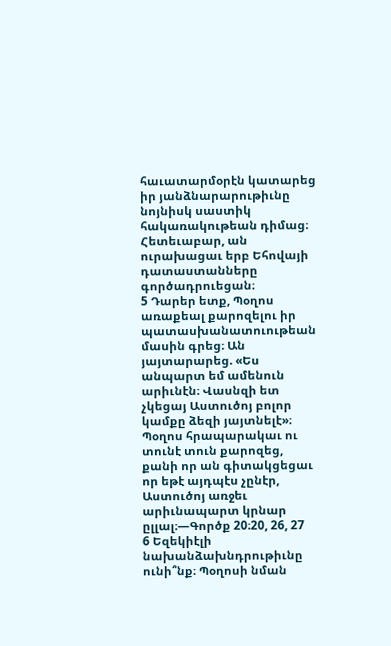հաւատարմօրէն կատարեց իր յանձնարարութիւնը նոյնիսկ սաստիկ հակառակութեան դիմաց։ Հետեւաբար, ան ուրախացաւ երբ Եհովայի դատաստանները գործադրուեցան։
5 Դարեր ետք, Պօղոս առաքեալ քարոզելու իր պատասխանատուութեան մասին գրեց։ Ան յայտարարեց. «Ես անպարտ եմ ամենուն արիւնէն։ Վասնզի ետ չկեցայ Աստուծոյ բոլոր կամքը ձեզի յայտնելէ»։ Պօղոս հրապարակաւ ու տունէ տուն քարոզեց, քանի որ ան գիտակցեցաւ որ եթէ այդպէս չընէր, Աստուծոյ առջեւ արիւնապարտ կրնար ըլլալ։—Գործք 20։20, 26, 27
6 Եզեկիէլի նախանձախնդրութիւնը ունի՞նք։ Պօղոսի նման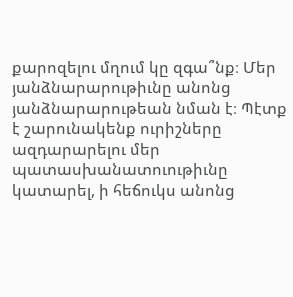քարոզելու մղում կը զգա՞նք։ Մեր յանձնարարութիւնը անոնց յանձնարարութեան նման է։ Պէտք է շարունակենք ուրիշները ազդարարելու մեր պատասխանատուութիւնը կատարել, ի հեճուկս անոնց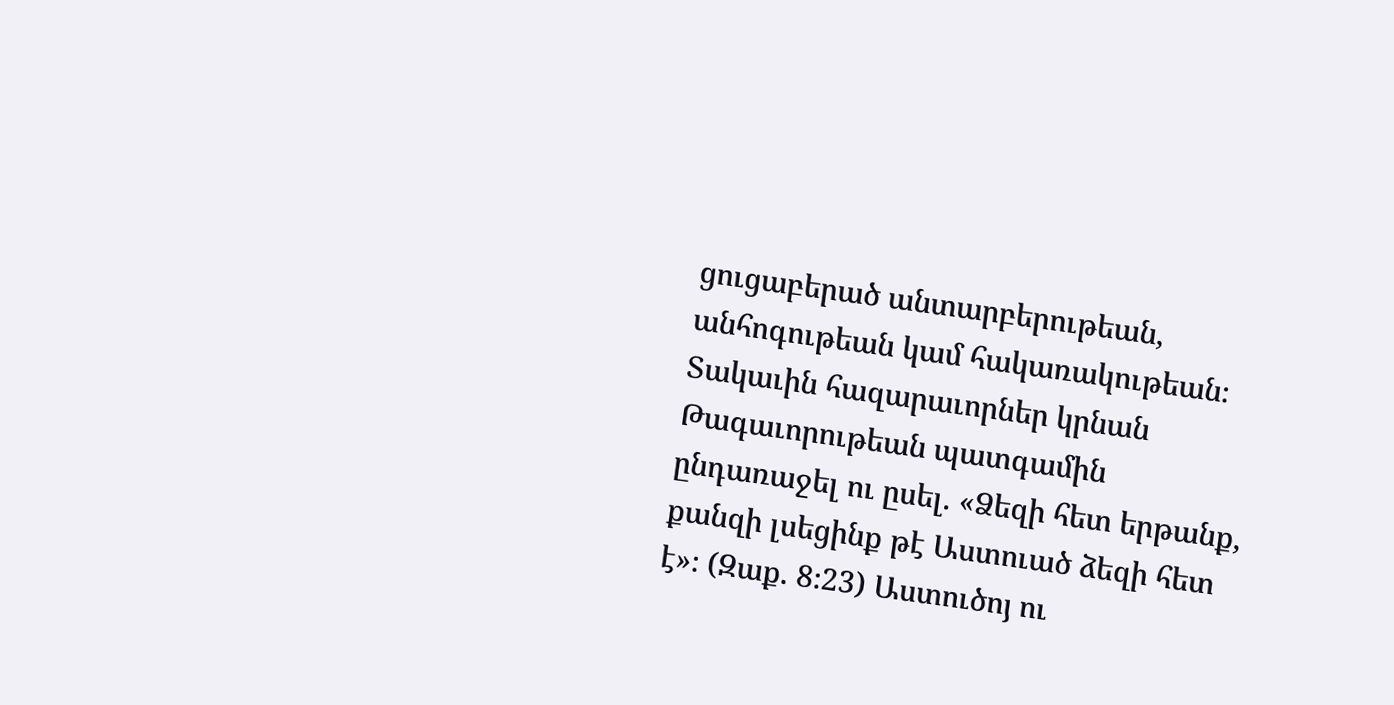ցուցաբերած անտարբերութեան, անհոգութեան կամ հակառակութեան։ Տակաւին հազարաւորներ կրնան Թագաւորութեան պատգամին ընդառաջել ու ըսել. «Ձեզի հետ երթանք, քանզի լսեցինք թէ Աստուած ձեզի հետ է»։ (Զաք. 8։23) Աստուծոյ ու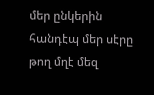մեր ընկերին հանդէպ մեր սէրը թող մղէ մեզ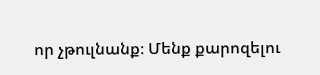որ չթուլնանք։ Մենք քարոզելու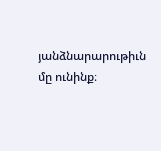յանձնարարութիւն մը ունինք։